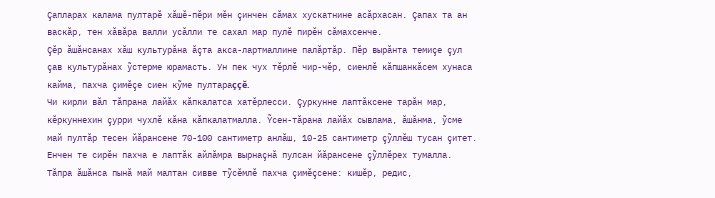Çапларах калама пултарĕ хăшĕ-пĕри мĕн çинчен сăмах хускатнине асăрхасан. Çапах та ан васкăр, тен хăвăра валли усăлли те сахал мар пулĕ пирĕн сăмахсенче.
Çĕр ăшăнсанах хăш культурăна ăçта акса-лартмаллине палăртăр. Пĕр вырăнта темиçе çул çав культурăнах ỹстерме юрамасть. Ун пек чух тĕрлĕ чир-чĕр, сиенлĕ кăпшанкăсем хунаса кайма, пахча çимĕçе сиен кỹме пултараççĕ.
Чи кирли вăл тăпрана лайăх кăпкалатса хатĕрлесси. Çуркунне лаптăксене тарăн мар, кĕркуннехин çурри чухлĕ кăна кăпкалатмалла. Ỹсен-тăрана лайăх сывлама, ăшăнма, ỹсме май пултăр тесен йăрансене 70-100 сантиметр анлăш, 10-25 сантиметр çỹллĕш тусан çитет. Енчен те сирĕн пахча е лаптăк айлăмра вырнаçнă пулсан йăрансене çỹллĕрех тумалла.
Тăпра ăшăнса пынă май малтан сивве тỹсĕмлĕ пахча çимĕçсене: кишĕр, редис,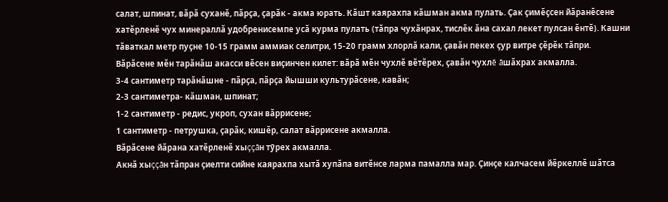салат, шпинат, вăрă суханĕ, пăрçа, çарăк - акма юрать. Кăшт каярахпа кăшман акма пулать. Çак çимĕçсен йăранĕсене хатĕрленĕ чух минераллă удобренисемпе усă курма пулать (тăпра чухăнрах, тислĕк ăна сахал лекет пулсан ĕнтĕ). Кашни тăваткал метр пуçне 10-15 грамм аммиак селитри, 15-20 грамм хлорлă кали, çавăн пекех çур витре çĕрĕк тăпри.
Вăрăсене мĕн тарăнăш акасси вĕсен виçинчен килет: вăрă мĕн чухлĕ вĕтĕрех, çавăн чухлĕ ăшăхрах акмалла.
3-4 сантиметр тарăнăшне - пăрçа, пăрçа йышши культурăсене, кавăн;
2-3 сантиметра- кăшман, шпинат;
1-2 сантиметр - редис, укроп, сухан вăррисене;
1 сантиметр - петрушка, çарăк, кишĕр, салат вăррисене акмалла.
Вăрăсене йăрана хатĕрленĕ хыççăн тỹрех акмалла.
Акнă хыççăн тăпран çиелти сийне каярахпа хытă хупăпа витĕнсе ларма памалла мар. Çинçе калчасем йĕркеллĕ шăтса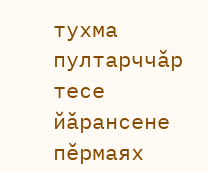тухма пултарччăр тесе йăрансене пĕрмаях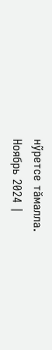нỹретсе тăмалла.
Ноябрь 2024 |